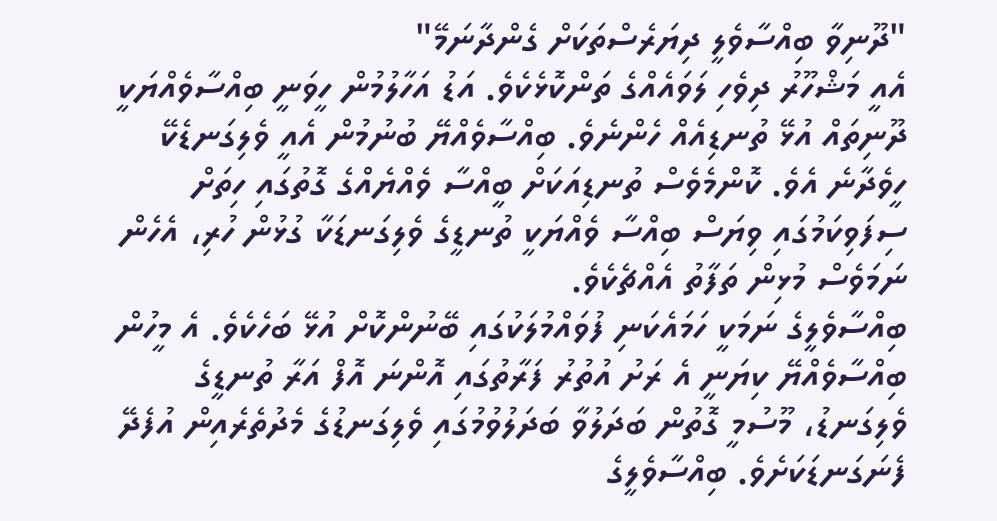"ދޫނިވާ ބިއްސާވެލީ ދިޔަރެސްތަކަށް ގެންދާނަމޭ"
އެއީ މަޝްހޫރު ދިވެހި ލަވައެއްގެ ތަންކޮޅެކެވެ. އަޑު އަހާލުމުން ހީވަނީ ބިއްސާވެއްޔަކީ ދޫނިތައް އުޅޭ ތުނޑިއެއް ހެންނެވެ. ބިއްސާވެއްޔޭ ބުނުމުން އެއީ ވެލިގަނޑެކޭ ހީވެދާނެ އެވެ. ކޮންމެވެސް ތުނޑިއަކަށް ބީއްސާ ވެއްޔެއްގެ ގޮތުގައި ހިތަށް ސިފަވިކަމުގައި ވިޔަސް ބިއްސާ ވެއްޔަކީ ތުނޑީގެ ވެލިގަނޑަކާ ގުޅުން ހުރި، އެހެން ނަމަވެސް މުޅިން ތަފާތު އެއްޗެކެވެ.
ބިއްސާވެލީގެ ނަމަކީ ހަމައެކަނި ފުވައްމުލަކުގައި ބޭނުންކޮށް އުޅޭ ބަހެކެވެ. އެ މީހުން ބިއްސާވެއްޔޭ ކިޔަނީ އެ ރަށު އުތުރު ފަރާތުގައި އޮންނަ އޮފް އަރާ ތުނޑީގެ ވެލިގަނޑު، މޫސުމީ ގޮތުން ބަދަލުވާ ބަދަލުވުމުގައި ވެލިގަނޑުގެ މެދުތެރެއިން އުފެދޭ ފެނަގަނޑަކަށެވެ. ބިއްސާވެލީގެ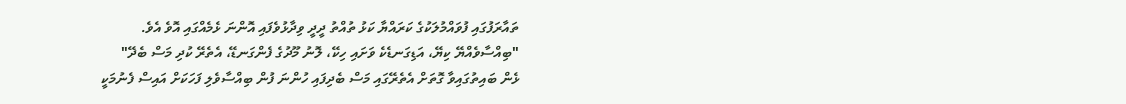ތައާރަފުގައި ފުވައްމުލަކުގެ ކަރައްޔާ ކަޅު ތުއްތު ދީދީ ވިދާޅުވެފައި އޮންނަ ޅެމެއްގައި އޮވެ އެވެ.
"ބިއްސާވެއްޔޭ ކިޔޭ، އަޑިގަނޑެކެ ވަށައި ހިކޭ، ލޮނު މޫދުގެ ފެންގަނޑޭ، އެތެރޭ ކުދި މަސް ބެދޭ"
ޅެން ބައިތުގައިވާ ގޮތަށް އެތެރޭގައި މަސް ބެދިފައި ހުންނަ ފުން ބިއްސާވެލި ފަހަކަށް އައިސް ފެނުމަކީ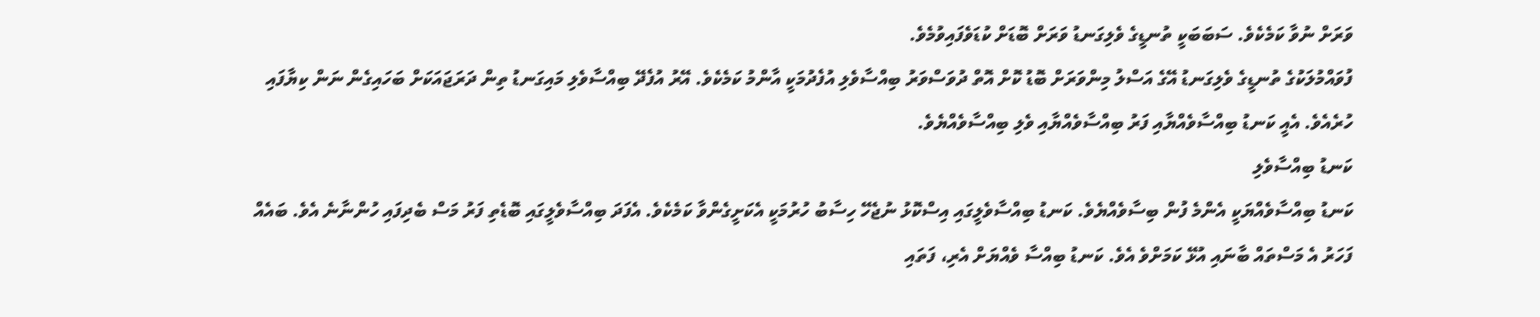ވަރަށް ނުވާ ކަމެކެވެ. ސަބަބަކީ ތުނޑީގެ ވެލިގަނޑު ވަރަށް ބޮޑަށް ކުޑަވެފައިވުމެވެ.
ފުވައްމުލަކުގެ ތުނޑީގެ ވެލިގަނޑު އޭގެ އަސްލު މިންވަރަށް ބޮޑު ކޮށް އޮތް ދުވަސްވަރު ބިއްސާވެލި އުފެދުމަކީ އާންމު ކަމެކެވެ. އޭރު އުފެދޭ ބިއްސާވެލި މައިގަނޑު ތިން ދަރަޖައަކަށް ބަހައިގެން ނަން ކިޔާފައި ހުރެއެވެ. އެއީ ކަނޑު ބިއްސާވެއްޔާއި ފަރު ބިއްސާވެއްޔާއި ވެލި ބިއްސާވެއްޔެވެ.
ކަނޑު ބިއްސާވެލި
ކަނޑު ބިއްސާވެއްޔަކީ އެންމެ ފުން ބިސާވެއްޔެވެ. ކަނޑު ބިއްސާވެލީގައި އިސްކޮޅު ނުޖެހޭ ހިސާބު ހުރުމަކީ އެކަށީގެންވާ ކަމެކެވެ. އެފަދަ ބިއްސާވެލީގައި ބޮޑެތި ފަރު މަސް ބެދިފައި ހުންނާނެ އެވެ. ބައެއް ފަހަރު އެ މަސްތައް ބާނައި އުޅޭ ކަމަށްވެ އެވެ. ކަނޑު ބިއްސާ ވެއްޔަށް އެރި، ފަތައި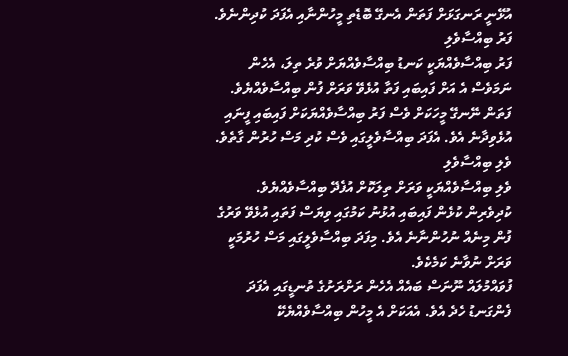އުޅޭނީ ރަނގަޅަށް ފަތަން އެނގޭ ބޮޑެތި މީހުންނާއި އެފަދަ ކުދިންނެވެ.
ފަރު ބިއްސާވެލި
ފަރު ބިއްސާވެއްޔަކީ ކަނޑު ބިއްސާވެއްޔަށް ވުރެ ތިލަ، އެހެން ނަމަވެސް އެ އަށް ފައިބައި ފަތާ އުޅެވޭ ވަރަށް ފުން ބިއްސާވެއްޔެވެ. ފަތަން ނޭނގޭ މީހަކަށް ވެސް ފަރު ބިއްސާވެއްޔަކަށް ފައިބައި ފީނައި އުޅެވިދާނެ އެވެ. އެފަދަ ބިއްސާވެލީގައި ވެސް ކުދި މަސް ހުރުން ގާތެވެ.
ވެލި ބިއްސާވެލި
ވެލި ބިއްސާވެއްޔަކީ ވަރަށް ތިލަކޮށް އުފެދޭ ބިއްސާވެއްޔެވެ. ކުދިވެރިން ކުޅެން ފައިބައި އުޅުނު ކަމުގައި ވިޔަސް ފަތައި އުޅެވޭ ވަރުގެ ފުން މިނެއް ނުހުންނާނެ އެވެ. މިފަދަ ބިއްސާވެލީގައި މަސް ހުރުމަކީ ވަރަށް ނުވާނެ ކަމެކެވެ.
ފުވައްމުލައް ނޫނަސް ބައެއް އެހެން ރަށްރަށުގެ ތުނޑީގައި އެފަދަ ފެންގަނޑު ހެދެ އެވެ. އެއަކަށް އެ މީހުން ބިއްސާވެއްޔެކޭ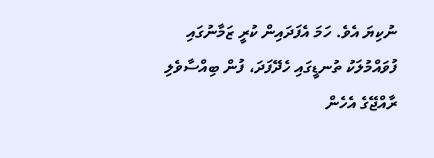ނުކިޔަ އެވެ. ހަމަ އެފަދައިން ކުރީ ޒަމާނުގައި ފުވައްމުލަކު ތުނޑީގައި ހެދޭފަދަ، ފުން ބިއްސާވެލި ރާއްޖޭގެ އެހެން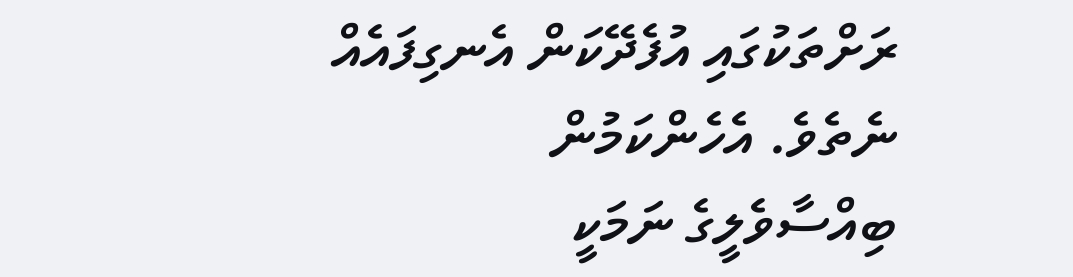ރަށްތަކުގައި އުފެދޭކަން އެނގިފައެއް ނެތެވެ. އެހެންކަމުން ބިއްސާވެލީގެ ނަމަކީ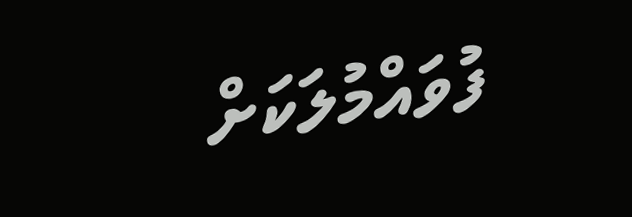ފުވައްމުލަކަށް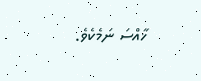ޚާއްސަ ނަމެކެވެ.